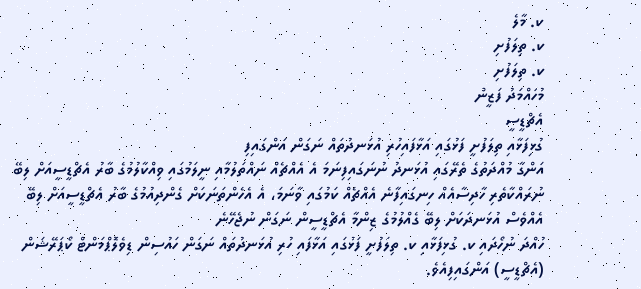ކ. މާލެ
ކ. ތިލަފުށި
ކ. ތިލަފުށި
މުހައްމަދު ފަޒީން
އެޗްޑީސީ
ގުޅިފަޅާއި ތިލަފުށީ ފަޅުގައި އަޅާފައިހުރި އުޅަނދުތައް ނަގަން އަންގައިފި
އަންގާ މުއްދަތުގެ ތެރޭގައި އުޅަނދު ނުނަގައިފިނަމަ އެ އެއްޗެއް ނައްތަލުމާއި ނީލަމުގައި ވިއްކާލުމުގެ ބާރު އެޗްޑީސީއަށް ލިބޭ
ނުރައްކާތެރި ހާދިސާއެއް ހިނގައިފާނެ އެއްޗެއް ކަމުގައި ވާނަމަ، އެ އެހެންތަނަކަށް ގެންދިއުމުގެ ބާރު އެޗްޑީސީއަށް ލިބޭ
އެއްވެސް އުޅަނދަކަށް ލިބޭ ގެއްލުމުގެ ޒިންމާ އެޗްޑީސީން ނަގަން ނުޖެހޭނެ
ހުއްދަ ނުހޯދައި ކ. ގުޅިފަޅާއި ކ. ތިލަފުށީ ފަޅުގައި އަޅާފައި ހުރި އުޅަނދުތައް ނަގަން ހައުސިން ޑިވެލޮޕްމަންޓް ކޯޕަރޭޝަން (އެޗްޑީސީ) އަންގައިފިއެވެ.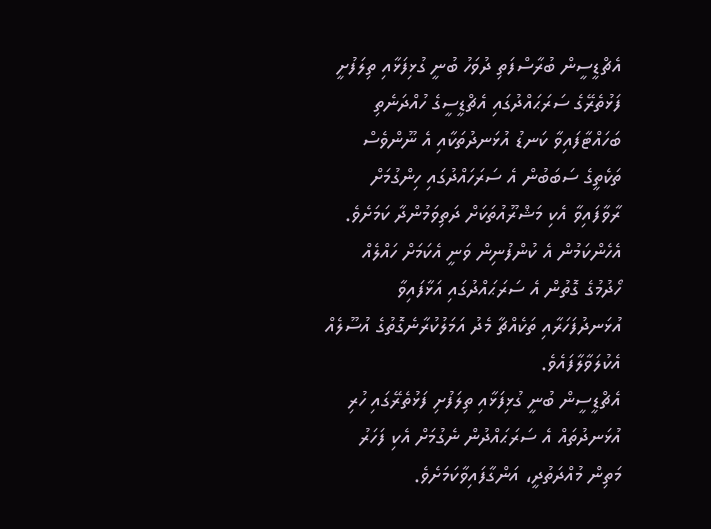އެޗްޑީސީން ބުރާސްފަތި ދުވަހު ބުނީ ގުޅިފަޅާއި ތިލަފުށީ ފަޅުތެރޭގެ ސަރަޙައްދުގައި އެޗްޑީސީގެ ހުއްދަނެތި ބަހައްޓާފައިވާ ކަނޑު އުޅަނދުތަކާއި އެ ނޫންވެސް ތަކެތީގެ ސަބަބުން އެ ސަރަހައްދުގައި ހިންގުމަށް ރާވާފައިވާ އެކި މަޝްރޫއުތަކަށް ދަތިވަމުންދާ ކަމަށެވެ. އެހެންކަމުން އެ ކުންފުނިން ވަނީ އެކަމަށް ހައްލެއް ހޯދުމުގެ ގޮތުން އެ ސަރަޙައްދުގައި އަޅާފައިވާ އުޅަނދުފަހަރާއި ތަކެއްޗާ މެދު އަމަލުކުރާނެގޮތުގެ އުސޫލެއް އެކުލަވާލާފައެވެ.
އެޗްޑީސީން ބުނީ ގުޅިފަޅާއި ތިލަފުށި ފަޅުތެރޭގައި ހުރި އުޅަނދުތައް އެ ސަރަޙައްދުން ނެގުމަށް އެކި ފަހަރު މަތިން މުއްދަތުދީ، އަންގާފައިވާކަމަށެވެ.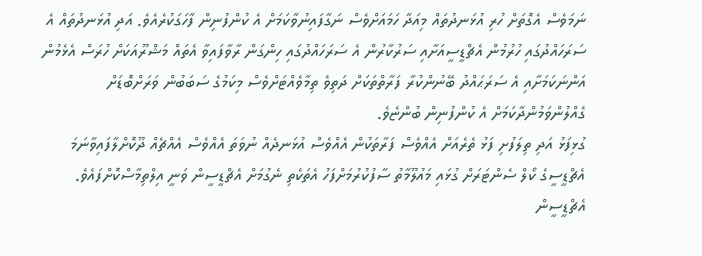ނަމަވެސް އެގޮތަށް ހުރި އުޅަނދުތައް މިއަދާ ހަމައަށްވެސް ނަގާފައިނުވާކަމަށް އެ ކުންފުނިން ފާހަގަކުރެއެވެ. އަދި އުޅަނދުތައް އެ ސަރަހައްދުގައި ހުރުމުން އެޗްޑީސީއަށާއި ސަރުކާރުން އެ ސަރަހައްދުގައި ހިންގަން ރާވާފައިވާ އެތައް މަޝްރޫއަކަށް ހުރަސް އެޅެމުން އަންނަކަމަށާއި އެ ސަރަޙައްދު ބޭނުންކުރާ ފަރާތްތަކަށް ދަތިވެ ތިމާވެއްޓަށްވެސް މިކަމުގެ ސަބަބުން ވަރަށްބޮޑަށް ގެއްލުންވަމުންދާކަމަށް އެ ކުންފުނިން ބުންޏެވެ.
ގުޅިފަޅު އަދި ތިލަފުށި ފަޅު ތެރެއަށް އެއްވެސް ފަރާތަކުން އެއްވެސް އުޅަނދެއް ނުވަތަ އެއްވެސް އެއްޗެއް ދޫކޮށްލާފައިވާނަމަ އެޗްޑީސީގެ ކޯލް ސެންޓަރަށް ގުޅައި މައުލޫމާތު ސާފުކުރުމަށްފަހު އެތަކެތި ނެގުމަށް އެޗްޑީސީން ވަނީ އިލްތިމާސްކޮށްފައެވެ.
އެޗްޑީސީން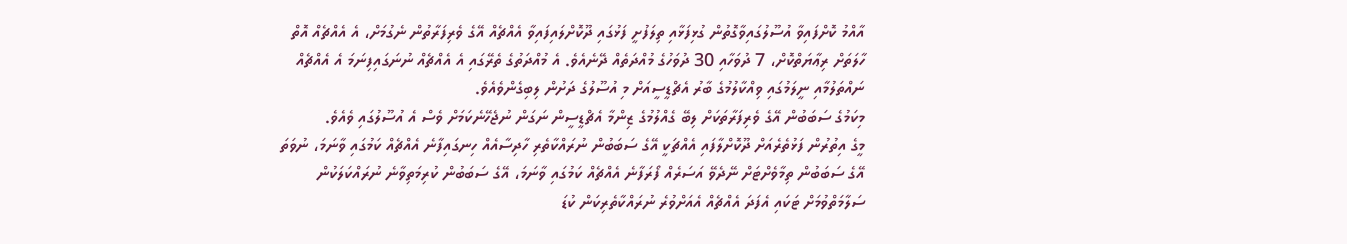އާއްމު ކޮށްފައިވާ އުސޫލުގައިވާގޮތުން ގުޅިފަޅާއި ތިލަފުށީ ފަޅުގައި ދޫކޮށްލައިފައިވާ އެއްޗެއް އޭގެ ވެރިފަރާތުން ނެގުމަށް، އެ އެއްޗެއް އޮތް ހާލަތަށް ރިޢާޔަތްކޮށް، 7 ދުވަހާއި 30 ދުވަހުގެ މުއްދަތެއް ދޭނެއެވެ. އެ މުއްދަތުގެ ތެރޭގައި އެ އެއްޗެއް ނުނަގައިފިނަމަ އެ އެއްޗެއް ނައްތަލުމާއި ނީލަމުގައި ވިއްކާލުމުގެ ބާރު އެޗްޑީސީއަށް މި އުސޫލުގެ ދަށުން ލިބިގެންވެއެވެ.
މިކަމުގެ ސަބަބުން އޭގެ ވެރިފަރާތަކަށް ލިބޭ ގެއްލުމުގެ ޒިންމާ އެޗްޑީސީން ނަގަން ނުޖެހޭނެކަމަށް ވެސް އެ އުސޫލުގައި ވެއެވެ.
މީގެ އިތުރުން ފަޅުތެރެއަށް ދޫކޮށްލާފައި އެއްޗަކީ އޭގެ ސަބަބުން ނުރައްކާތެރި ހާދިސާއެއް ހިނގައިފާނެ އެއްޗެއް ކަމުގައި ވާނަމަ، ނުވަތަ އޭގެ ސަބަބުން ތިމާވެށްޓަށް ނޭދެވޭ އަސަރެއް ފޯރަފާނެ އެއްޗެއް ކަމުގައި ވާނަމަ، އޭގެ ސަބަބުން ކުރިމަތިވާނެ ނުރައްކަލަކުން ސަލާމަތްވުމަށް ޓަކައި އެފަދަ އެއްޗެއް އެއަށްވުރެ ނުރައްކާތެރިކަން ކުޑަ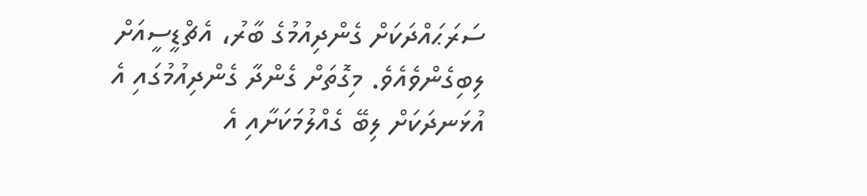ސަރަޙައްދަކަށް ގެންދިއުމުގެ ބާރު، އެޗްޑީސީއަށް ލިބިގެންވެއެވެ. މިގޮތަށް ގެންދާ ގެންދިއުމުގައި އެ އުޅަނދަކަށް ލިބޭ ގެއްލުމަކަށާއި އެ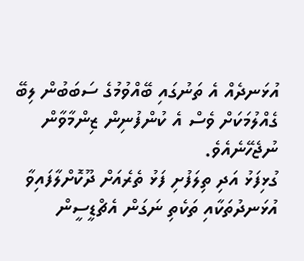އުޅަނދެއް އެ ތަނުގައި ބޭއްވުމުގެ ސަބަބުން ލިބޭ ގެއްލުމަކަށް ވެސް އެ ކުންފުނިން ޒިންމާވާން ނުޖެހޭނެއެވެ.
ގުޅިފަޅު އަދި ތިލަފުށި ފަޅު ތެރެއަށް ދޫކޮށްލާފައިވާ އުޅަނދުތަކާއި ތަކެތި ނަގަން އެޗްޑީސީން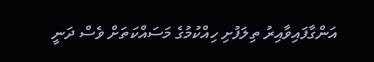އަންގާފައިވާއިރު ތިލަފުށި ހިއްކުމުގެ މަސައްކަތަށް ވެސް ދަނީ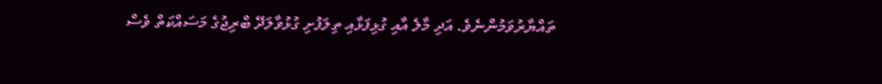ތައްޔާރުވަމުންނެވެ. އަދި މާލެ އާއި ގުޅިފަޅާއި ތިލަފުށި ގުޅުވާލަދޭ ބްރިޖުގެ މަސައްކަތް ވެސް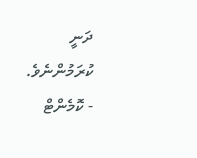ދަނީ ކުރަމުންނެވެ.
- ކޮމެންޓް